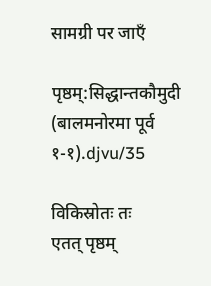सामग्री पर जाएँ

पृष्ठम्:सिद्धान्तकौमुदी (बालमनोरमा पूर्व १-१).djvu/35

विकिस्रोतः तः
एतत् पृष्ठम्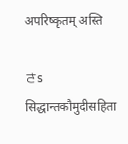अपरिष्कृतम् अस्ति

さs सिद्धान्तकौमुदीसहिता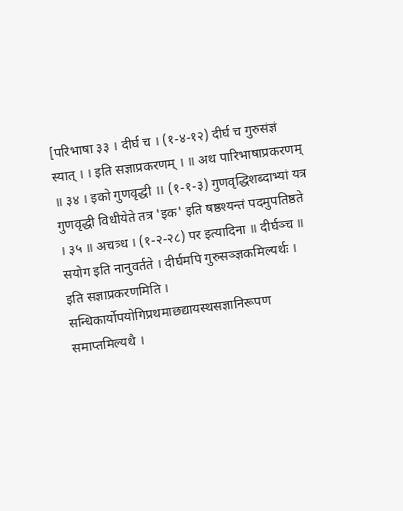[परिभाषा ३३ । दीर्घ च । (१-४-१२) दीर्घ च गुरुसंज्ञं स्यात् । । इति सज्ञाप्रकरणम् । ॥ अथ पारिभाषाप्रकरणम् ॥ ३४ । इको गुणवृद्धी ।। (१-१-३) गुणवृद्धिशब्दाभ्यां यत्र गुणवृद्धी विधीयेते तत्र 'इक' इति षष्ठश्यन्तं पदमुपतिष्ठते । ३५ ॥ अचत्र्ध । (१-२-२८) पर इत्यादिना ॥ दीर्घञ्च ॥ सयोग इति नानुवर्तते । दीर्घमपि गुरुसञ्ज्ञकमिल्यर्थः । इति सज्ञाप्रकरणमिति । सन्धिकार्योपयोगिप्रथमाछद्यायस्थसज्ञानिरूपण समाप्तमिल्यथै ।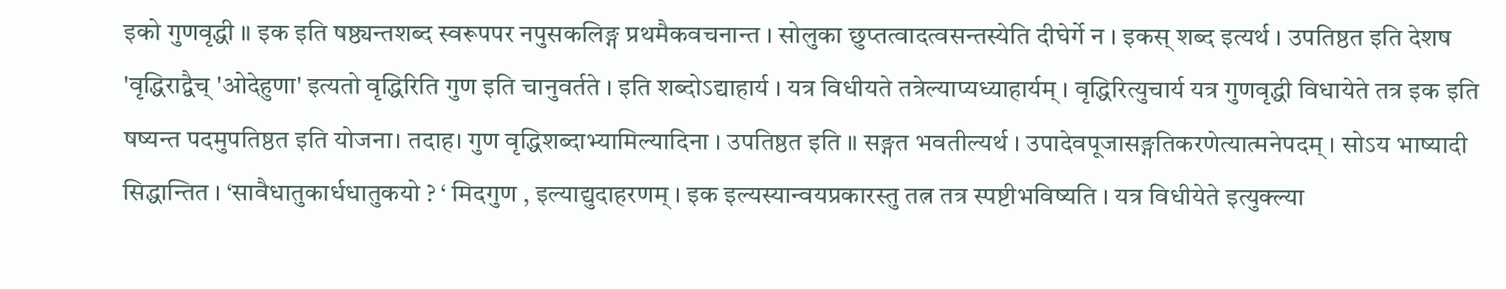इको गुणवृद्धी ॥ इक इति षष्ठ्यन्तशब्द स्वरूपपर नपुसकलिङ्ग प्रथमैकवचनान्त । सोलुका छुप्तत्वादत्वसन्तस्येति दीघेर्गे न । इकस् शब्द इत्यर्थ । उपतिष्ठत इति देशष 'वृद्धिराद्वैच् 'ओदेहुणा' इत्यतो वृद्धिरिति गुण इति चानुवर्तते । इति शब्दोऽद्याहार्य । यत्र विधीयते तत्रेल्याप्यध्याहार्यम् । वृद्धिरित्युचार्य यत्र गुणवृद्धी विधायेते तत्र इक इति षष्यन्त पदमुपतिष्ठत इति योजना। तदाह। गुण वृद्धिशब्दाभ्यामिल्यादिना । उपतिष्ठत इति ॥ सङ्गत भवतील्यर्थ । उपादेवपूजासङ्गतिकरणेत्यात्मनेपदम् । सोऽय भाष्यादी सिद्धान्तित । ‘सावैधातुकार्धधातुकयो ? ‘ मिदगुण , इल्याद्युदाहरणम् । इक इल्यस्यान्वयप्रकारस्तु तत्न तत्र स्पष्टीभविष्यति । यत्र विधीयेते इत्युक्ल्या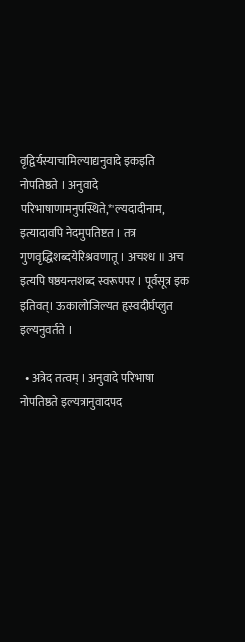वृद्विर्यस्याचामिल्याद्यनुवादे इकइति नोपतिष्ठते । अनुवादे परिभाषाणामनुपस्थिते,*'ल्यदादीनाम, इत्यादावपि नेदमुपतिष्टत । तत्र गुणवृद्धिशब्दयेरिश्रवणातू । अचश्ध ॥ अच इत्यपि षष्ठयन्तशब्द स्वरूपपर । पूर्वसूत्र इक इतिवत्। ऊकालोजिल्यत हृस्वदीर्घप्लुत इल्यनुवर्तते ।

  • अत्रेद तत्वम् । अनुवादे परिभाषा नोपतिष्ठते इल्यत्रानुवादपद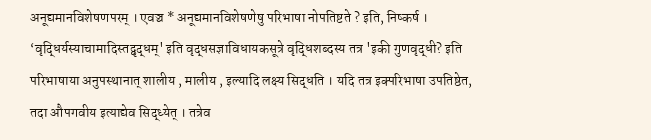अनूद्यमानविशेषणपरम् । एवञ्च * अनूद्यमानविशेषणेषु परिभाषा नोपतिष्टते ? इति, निष्कर्ष । ‘वृद्धिर्यस्याचामादिस्तद्वृद्धम्' इति वृद्धसज्ञाविधायकसूत्रे वृद्धिशब्दस्य तत्र 'इकी गुणवृद्धी? इति परिभाषाया अनुपस्थानात् शालीय , मालीय , इल्यादि लक्ष्य सिद्धति । यदि तत्र इक्परिभाषा उपतिष्ठेत, तदा औपगवीय इत्याद्येव सिद्ध्येत् । तत्रेव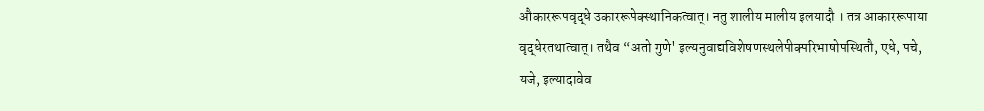औकाररूपवृद्धे उकाररूपेक्स्थानिकत्वात्। नतु शालीय मालीय इलयादौ । तत्र आकाररूपाया वृद्धेरतथात्वात्। तथैव “अतो गुणे' इल्यनुवाद्यविशेषणस्थलेपीक्परिभाषोपस्थितौ, एधे, पचे, यजे, इल्यादावेव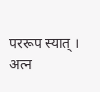पररूप स्यात् । अत्न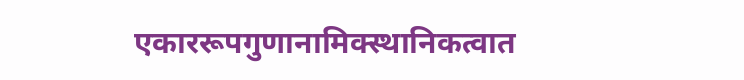एकाररूपगुणानामिक्स्थानिकत्वात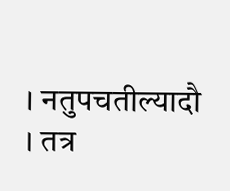। नतुपचतील्यादौ । तत्र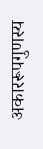अकाररूपगुणस्य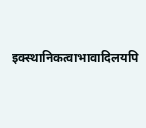इक्स्थानिकत्वाभावादिलयपि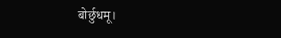बोर्छुधमू।